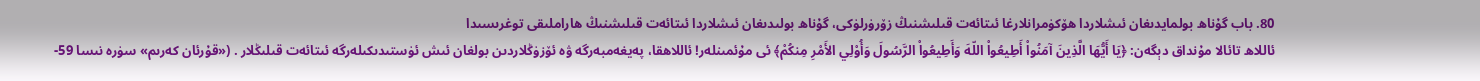80. باب گۇناھ بولمايدىغان ئىشلاردا ھۆكۈمرانلارغا ئىتائەت قىلىشنىڭ زۆرۈرلۈكى، گۇناھ بولىدىغان ئىشلاردا ئىتائەت قىلىشنىڭ ھاراملىقى توغرىسىدا
ئاللاھ تائالا مۇنداق دېگەن: ﴿يَا أَيُّهَا الَّذِينَ آمَنُواْ أَطِيعُواْ اللّهَ وَأَطِيعُواْ الرَّسُولَ وَأُوْلِي الأَمْرِ مِنكُمْ﴾ ئى مۇئمىنلەر! ئاللاھقا، پەيغەمبەرگە ۋە ئۆزۈڭلاردىن بولغان ئىش ئۈستىدىكىلەرگە ئىتائەت قىلىڭلار . («قۇرئان كەرىم» سۈرە نىسا 59-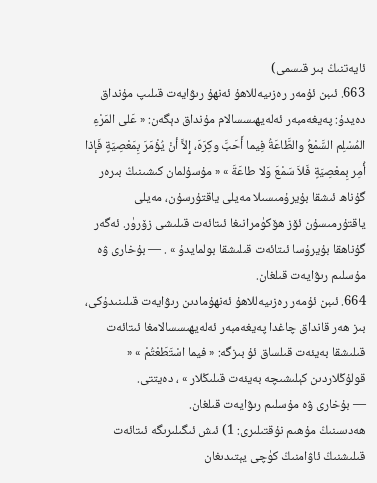ئايەتنىڭ بىر قىسمى)
663. ئىبن ئۇمەر رەزىيەللاھۇ ئەنھۇ رىۋايەت قىلىپ مۇنداق دەيدۇ: پەيغەمبەر ئەلەيھىسسالام مۇنداق دېگەن: « عَلى المَرْءِ المُسْلِم السَّمْعُ والطَّاعَةُ فِيما أَحَبَّ وكِرَهَ، إِلاَّ أنْ يُؤْمَرَ بِمَعْصِيَةٍ فَإذا أُمِر بِمعْصِيَةٍ فَلاَ سَمْعَ وَلا طاعَةَ » « مۇسۇلمان كىشىنىڭ بىرەر گۇناھ ئىشقا بۇيرۇمىسىلا مەيلى ياقتۇرسۇن، مەيلى ياقتۇرمىسۇن ئۆز ھۆكۈمرانىغا ئىتائەت قىلىشى زۆرۈر. ئەگەر گۇناھقا بۇيرۇسا ئىتائەت قىلىشقا بولمايدۇ » . ― بۇخارى ۋە مۇسلىم رىۋايەت قىلغان.
664. ئىبن ئۇمەر رەزىيەللاھۇ ئەنھۇمادىن رىۋايەت قىلىنىدۇكى، بىز ھەر قانداق چاغدا پەيغەمبەر ئەلەيھىسسالامغا ئىتائەت قىلىشقا بەيئەت قىلساق ئۇ بىزگە: « فيما اسْتَطَعْتُمْ » « قولۇڭلاردىن كېلىشىچە بەيئەت قىلىڭلار » ، دەيتتى.
― بۇخارى ۋە مۇسلىم رىۋايەت قىلغان.
ھەدىسنىڭ مۇھىم نۇقتىلىرى: 1) ئىش ئىگىلىرىگە ئىتائەت قىلىشنىڭ ئاۋامنىڭ كۈچى يېتىدىغان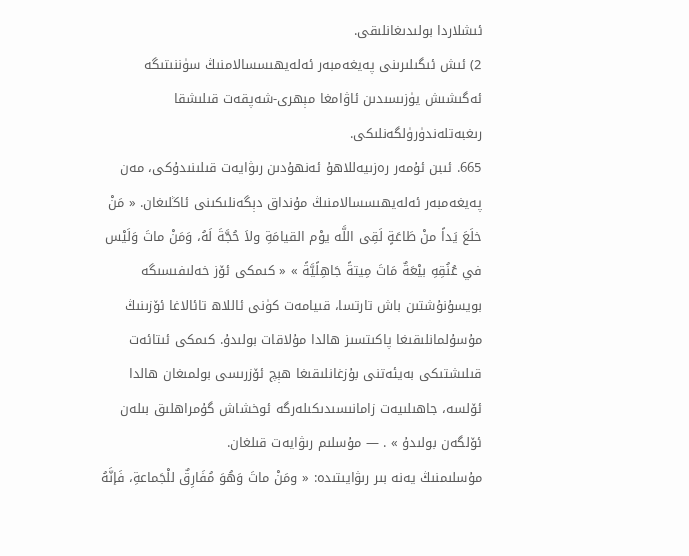ئىشلاردا بولىدىغانلىقى.
2) ئىش ئىگىلىرىنى پەيغەمبەر ئەلەيھىسسالامنىڭ سۈننىتىگە ئەگىشىش يۈزىسىدىن ئاۋامغا مېھرى-شەپقەت قىلىشقا رىغبەتلەندۈرۈلگەنلىكى.
665. ئىبن ئۇمەر رەزىيەللاھۇ ئەنھۇدىن رىۋايەت قىلىنىدۇكى، مەن پەيغەمبەر ئەلەيھىسسالامنىڭ مۇنداق دېگەنلىكىنى ئاڭلىغان. « مَنْ خلَعَ يَداً منْ طَاعَةٍ لَقِى اللَّه يوْم القيامَةِ ولاَ حُجَّةَ لَهُ، وَمَنْ ماتَ وَلَيْس في عُنُقِهِ بيْعَةٌ مَاتَ مِيتةً جَاهِلًيَّةً » « كىمكى ئۆز خەلىفىسىگە بويسۇنۇشتىن باش تارتسا، قىيامەت كۈنى ئاللاھ تائالاغا ئۆزىنىڭ مۇسۇلمانلىقىغا پاكىتسىز ھالدا مۇلاقات بولىدۇ. كىمكى ئىتائەت قىلىشتىكى بەيئەتنى بۇزغانلىقىغا ھېچ ئۆزرىسى بولمىغان ھالدا ئۆلسە، جاھىلىيەت زامانىسىدىكىلەرگە ئوخشاش گۇمراھلىق بىلەن ئۆلگەن بولىدۇ » . ― مۇسلىم رىۋايەت قىلغان.
مۇسلىمنىڭ يەنە بىر رىۋايىتىدە: « ومَنْ ماتَ وَهُوَ مُفَارِقٌ للْجَماعةِ، فَإنَّهُ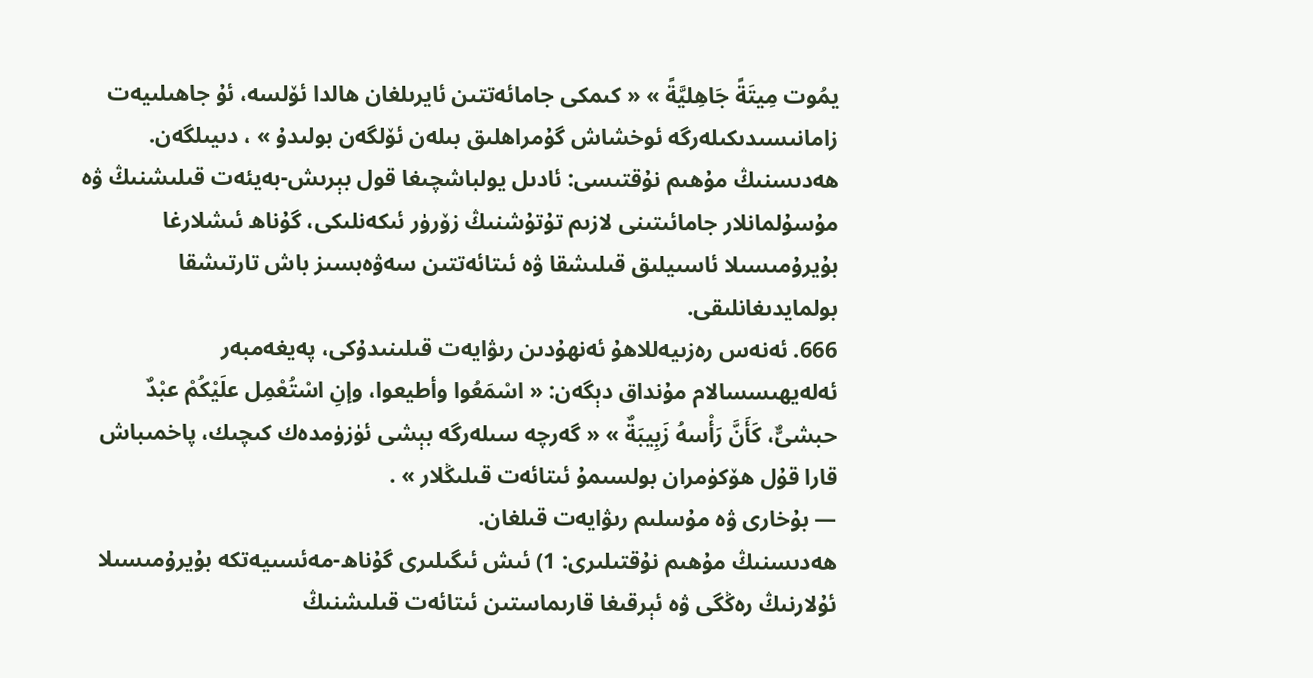يمُوت مِيتَةً جَاهِليَّةً » « كىمكى جامائەتتىن ئايرىلغان ھالدا ئۆلسە، ئۇ جاھىلىيەت زامانىسىدىكىلەرگە ئوخشاش گۇمراھلىق بىلەن ئۆلگەن بولىدۇ » ، دىيىلگەن.
ھەدىسنىڭ مۇھىم نۇقتىسى: ئادىل يولباشچىغا قول بېرىش-بەيئەت قىلىشنىڭ ۋە مۇسۇلمانلار جامائىتىنى لازىم تۇتۇشنىڭ زۆرۈر ئىكەنلىكى، گۇناھ ئىشلارغا بۇيرۇمىسىلا ئاسىيلىق قىلىشقا ۋە ئىتائەتتىن سەۋەبسىز باش تارتىشقا بولمايدىغانلىقى.
666. ئەنەس رەزىيەللاھۇ ئەنھۇدىن رىۋايەت قىلىنىدۇكى، پەيغەمبەر ئەلەيھىسسالام مۇنداق دېگەن: « اسْمَعُوا وأطيعوا، وإنِ اسْتُعْمِل علَيْكُمْ عبْدٌ حبشىٌّ، كَأَنَّ رَأْسهُ زَبِيبَةٌ » « گەرچە سىلەرگە بېشى ئۈزۈمدەك كىچىك، پاخمىباش قارا قۇل ھۆكۈمران بولسىمۇ ئىتائەت قىلىڭلار » .
― بۇخارى ۋە مۇسلىم رىۋايەت قىلغان.
ھەدىسنىڭ مۇھىم نۇقتىلىرى: 1) ئىش ئىگىلىرى گۇناھ-مەئسىيەتكە بۇيرۇمىسىلا ئۇلارنىڭ رەڭگى ۋە ئېرقىغا قارىماستىن ئىتائەت قىلىشنىڭ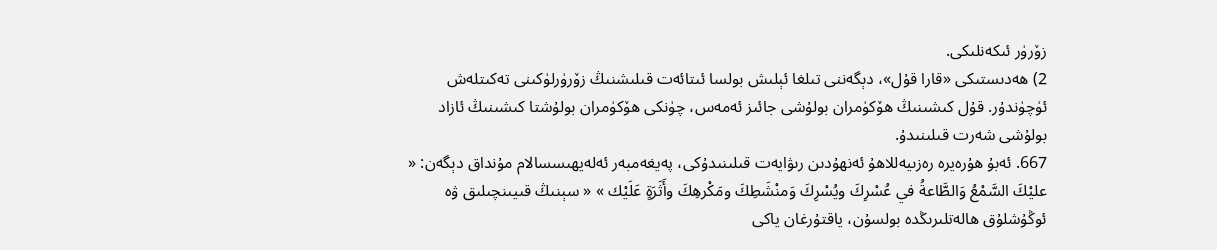زۆرۈر ئىكەنلىكى.
2) ھەدىستىكى «قارا قۇل»، دېگەننى تىلغا ئېلىش بولسا ئىتائەت قىلىشنىڭ زۆرۈرلۈكىنى تەكىتلەش ئۈچۈندۇر. قۇل كىشىنىڭ ھۆكۈمران بولۇشى جائىز ئەمەس، چۈنكى ھۆكۈمران بولۇشتا كىشىنىڭ ئازاد بولۇشى شەرت قىلىنىدۇ.
667. ئەبۇ ھۇرەيرە رەزىيەللاھۇ ئەنھۇدىن رىۋايەت قىلىنىدۇكى، پەيغەمبەر ئەلەيھىسسالام مۇنداق دېگەن: « عليْكَ السَّمْعُ وَالطَّاعةُ في عُسْرِكَ ويُسْرِكَ وَمنْشَطِكَ ومَكْرهِكَ وأَثَرَةٍ عَلَيْك » « سېنىڭ قىيىنچىلىق ۋە ئوڭۇشلۇق ھالەتلىرىڭدە بولسۇن، ياقتۇرغان ياكى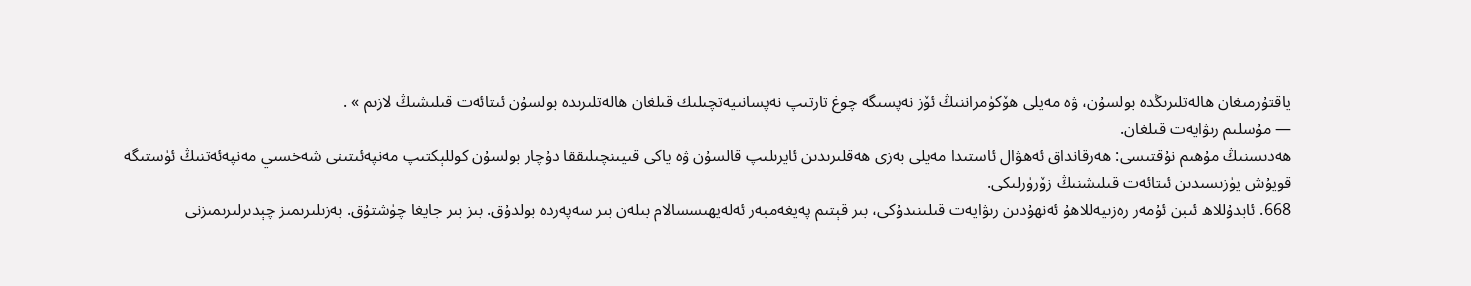ياقتۇرمىغان ھالەتلىرىڭدە بولسۇن، ۋە مەيلى ھۆكۈمراننىڭ ئۆز نەپسىگە چوغ تارتىپ نەپسانىيەتچىلىك قىلغان ھالەتلىرىدە بولسۇن ئىتائەت قىلىشىڭ لازىم » .
― مۇسلىم رىۋايەت قىلغان.
ھەدىسنىڭ مۇھىم نۇقتىسى: ھەرقانداق ئەھۋال ئاستىدا مەيلى بەزى ھەقلىرىدىن ئايرىلىپ قالسۇن ۋە ياكى قىيىنچىلىققا دۇچار بولسۇن كوللېكتىپ مەنپەئىتىنى شەخسىي مەنپەئەتنىڭ ئۈستىگە قويۇش يۈزىسىدىن ئىتائەت قىلىشنىڭ زۆرۈرلىكى.
668. ئابدۇللاھ ئىبن ئۇمەر رەزىيەللاھۇ ئەنھۇدىن رىۋايەت قىلىنىدۇكى، بىر قېتىم پەيغەمبەر ئەلەيھىسسالام بىلەن بىر سەپەردە بولدۇق. بىز بىر جايغا چۈشتۇق. بەزىلىرىمىز چېدىرلىرىمىزنى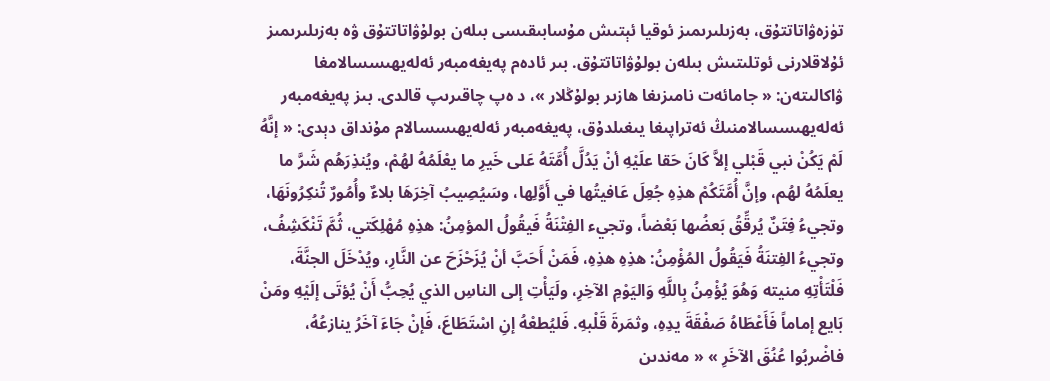تۈزەۋاتاتتۇق، بەزىلىرىمىز ئوقيا ئېتىش مۇسابىقىسى بىلەن بولۇۋاتاتتۇق ۋە بەزىلىرىمىز ئۇلاقلارنى ئوتلىتىش بىلەن بولۇۋاتاتتۇق. بىر ئادەم پەيغەمبەر ئەلەيھىسسالامغا ۋاكالىتەن: « جامائەت نامىزىغا ھازىر بولۇڭلار »، د ەپ چاقىرىپ قالدى. بىز پەيغەمبەر ئەلەيھىسسالامنىڭ ئەتراپىغا يىغىلدۇق، پەيغەمبەر ئەلەيھىسسالام مۇنداق دېدى: « إنَّهُ لَمْ يَكُنْ نبي قَبْلي إلاَّ كَانَ حَقا علَيْهِ أنْ يَدُلَّ أُمَّتَهُ عَلى خَيرِ ما يعْلَمُهُ لهُمْ، ويُنذِرَهُم شَرَّ ما يعلَمُهُ لهُم، وإنَّ أُمَّتَكُمْ هذِهِ جُعِلَ عَافيتُها في أَوَّلِها، وسَيُصِيبُ آخِرَهَا بلاءٌ وأُمُورٌ تُنكِرُونَهَا، وتجيءُ فِتَنٌ يُرقِّقُ بَعضُها بَعْضاً، وتجيء الفِتْنَةُ فَيقُولُ المؤمِنُ: هذِهِ مُهْلِكَتي، ثُمَّ تَنْكَشِفُ، وتجيءُ الفِتنَةُ فَيَقُولُ المُؤْمِنُ: هذِهِ هذِهِ، فَمَنْ أَحَبَّ أنْ يُزَحْزَحَ عن النَّارِ، ويُدْخَلَ الجنَّةَ، فَلْتَأْتِهِ منيته وَهُوَ يُؤْمِنُ بِاللَّهِ وَاليَوْمِ الآخِرِ، ولَيَأْتِ إلى الناسِ الذي يُحِبُّ أَنْ يُؤتَى إلَيْهِ ومَنْ بَايع إماماً فَأَعْطَاهُ صَفْقَةَ يدِهِ، وثمَرةَ قَلْبهِ. فَليُطعْهُ إنِ اسْتَطَاعَ، فَإنْ جَاءَ آخَرُ ينازعُهُ، فاضْربُوا عُنُقَ الآخَرِ » « مەندىن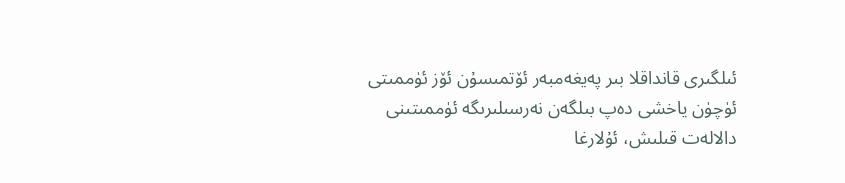ئىلگىرى قانداقلا بىر پەيغەمبەر ئۆتمىسۇن ئۆز ئۈممىتى ئۈچۈن ياخشى دەپ بىلگەن نەرسىلىرىگە ئۈممىتىنى دالالەت قىلىش، ئۇلارغا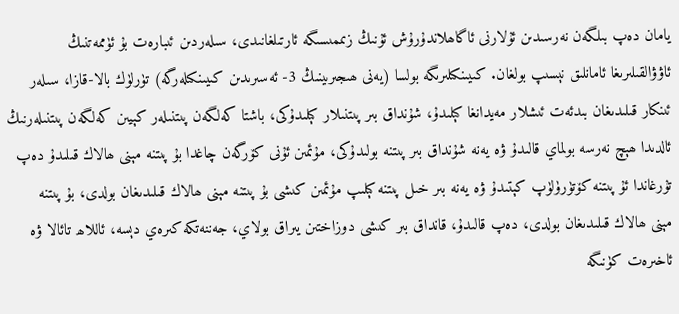يامان دەپ بىلگەن نەرسىدىن ئۇلارنى ئاگاھلاندۇرۇش ئۇنىڭ زىممىسىگە ئارتىلغانىدى، سىلەردىن ئىبارەت بۇ ئۈممەتنىڭ ئاۋۋالقىلىرىغا ئامانلىق نېسىپ بولغان. كىيىنكىلىرىگە بولسا (يەنى ھىجىرىينىڭ 3- ئەسىرىدىن كىيىنكىلەرگە) تۈرلۈك بالا-قازا، سىلەر ئىنكار قىلىدىغان بىدئەت ئىشلار مەيدانغا كېلىدۇ، شۇنداق بىر پىتنىلار كېلىدۇكى، باشتا كەلگەن پىتنىلەر كېيىن كەلگەن پىتنىلەرنىڭ ئالدىدا ھېچ نەرسە بولماي قالىدۇ ۋە يەنە شۇنداق بىر پىتنە بولىدۇكى، مۇئمىن ئۇنى كۆرگەن چاغدا بۇ پىتنە مېنى ھالاك قىلىدۇ دەپ تۇرغاندا ئۇ پىتنە كۆتۈرۈلۈپ كېتىدۇ ۋە يەنە بىر خىل پىتنە كېلىپ مۇئمىن كىشى بۇ پىتنە مېنى ھالاك قىلىدىغان بولدى، بۇ پىتنە مېنى ھالاك قىلىدىغان بولدى، دەپ قالىدۇ، قانداق بىر كىشى دوزاختىن يىراق بولاي، جەننەتكە كىرەي دېسە، ئاللاھ تائالا ۋە ئاخىرەت كۈنىگە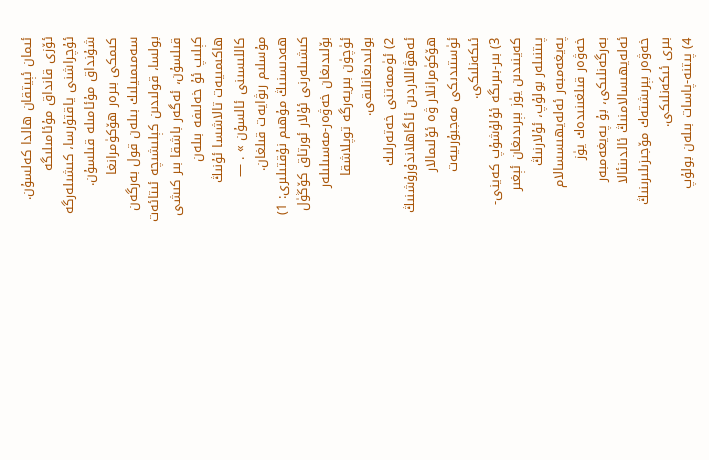ئىمان ئېيتقان ھالدا كەلسۇن. ئۆزى قانداق مۇئامىلىگە ئۇچراشنى ياقتۇرسا، كىشىلەرگە شۇنداق مۇئامىلە قىلسۇن. كىمكى بىرەر ھۆكۈمرانغا سەمىمىيلىك بىلەن قول بەرگەن بولسا، قولىدىن كېلىشىچە ئىتائەت قىلسۇن، ئەگەر باشقا بىر كىشى كېلىپ ئۇ خەلىفە بىلەن ھاكىمىيەت تالاشسا ئۇنىڭ كاللىسىنى ئالسۇن » . ― مۇسلىم رىۋايەت قىلغان.
ھەدىسنىڭ مۇھىم نۇقتىلىرى: 1) كىشىلەرنى ئۇلار ئورتاق كۆڭۈل بۆلىدىغان خەۋەر-مەسىلىلەر ئۈچۈن بىريەرگە توپلاشقا بولىدىغانلىقى.
2) ئۈممەتنى خەتەرلىك ئەھۋاللاردىن ئاگاھلاندۇرۇشنىڭ ھۆكۈمرانلار ۋە ئۆلىمالار ئۈستىدىكى مەجبۇرىيەت ئىكەنلىكى.
3) بىر-بىرىگە ئۇلۇشۇپ كەينى-كەينىدىن يۈز بېرىدىغان ئېغىر پىتنىلەر بولۇپ، ئۇلارنىڭ پەيغەمبەر ئەلەيھىسسالام خەۋەر قىلغىنىدەك يۈز بەرگەنلىكى، بۇ پەيغەمبەر ئەلەيھىسالامنىڭ ئالدىنئالا خەۋەر بېرىشتەك مۆجىزىلىرىنىڭ بىرى ئىكەنلىكى.
4) پىتنە-پاسات بىلەن بولۇپ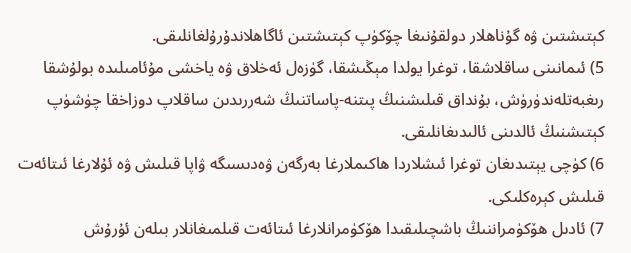كېتىشتىن ۋە گۇناھلار دولقۇنىغا چۆكۈپ كېتىشتىن ئاگاھلاندۇرۇلغانلىقى.
5) ئىمانىنى ساقلاشقا، توغرا يولدا مېڭىشقا، گۈزەل ئەخلاق ۋە ياخشى مۇئامىلىدە بولۇشقا رىغبەتلەندۈرۈش، بۇنداق قىلىشنىڭ پىتنە-پاساتنىڭ شەررىدىن ساقلاپ دوزاخقا چۈشۈپ كېتىشنىڭ ئالدىنى ئالىدىغانلىقى.
6) كۈچى يېتىدىغان توغرا ئىشلاردا ھاكىملارغا بەرگەن ۋەدىسىگە ۋاپا قىلىش ۋە ئۇلارغا ئىتائەت قىلىش كېرەكلىكى.
7) ئادىل ھۆكۈمراننىڭ باشچىلىقىدا ھۆكۈمرانلارغا ئىتائەت قىلمىغانلار بىلەن ئۇرۇش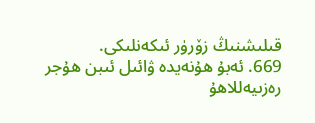قىلىشنىڭ زۆرۈر ئىكەنلىكى.
669. ئەبۇ ھۇنەيدە ۋائىل ئىبن ھۇجر رەزىيەللاھۇ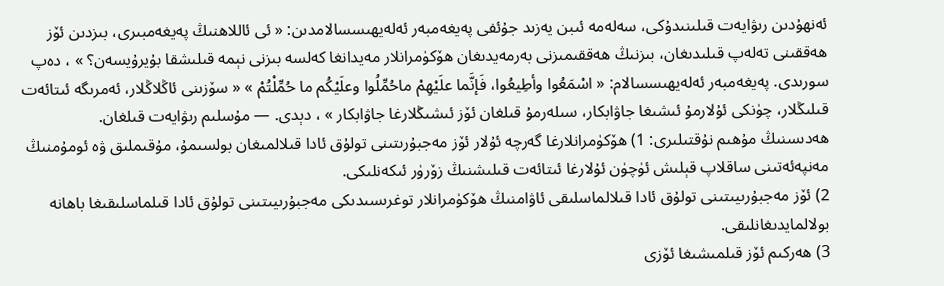ئەنھۇدىن رىۋايەت قىلىنىدۇكى، سەلەمە ئىبن يەزىد جۇئفى پەيغەمبەر ئەلەيھىسسالامدىن: « ئى ئاللاھنىڭ پەيغەمبىرى، بىزدىن ئۆز ھەققىنى تەلەپ قىلىدىغان، بىزنىڭ ھەققىمىزنى بەرمەيدىغان ھۆكۈمرانلار مەيدانغا كەلسە بىزنى نېمە قىلىشقا بۇيرۇيسەن؟ » ، دەپ سورىدى. پەيغەمبەر ئەلەيھىسسالام: « اسْمَعُوا وأطِيعُوا، فَإنَّما علَيْهِمْ ماحُمِّلُوا وعلَيْكُم ما حُمِّلْتُمْ » « سۆزىنى ئاڭلاڭلار، ئەمرىگە ئىتائەت قىلىڭلار، چۈنكى ئۇلارمۇ ئىشىغا جاۋابكار، سىلەرمۇ قىلغان ئۆز ئىشىڭلارغا جاۋابكار » ، دېدى. ― مۇسلىم رىۋايەت قىلغان.
ھەدىسنىڭ مۇھىم نۇقتىلىرى: 1) ھۆكۈمرانلارغا گەرچە ئۇلار ئۆز مەجبۇرىتىنى تولۇق ئادا قىلالمىغان بولسىمۇ، مۇقىملىق ۋە ئومۇمنىڭ مەنپەئەتىنى ساقلاپ قېلىش ئۈچۈن ئۇلارغا ئىتائەت قىلىشنىڭ زۆرۈر ئىكەنلىكى.
2) ئۆز مەجبۇرىيىتىنى تولۇق ئادا قىلالماسلىقى ئاۋامنىڭ ھۆكۈمرانلار توغرىسىدىكى مەجبۇرىيىتىنى تولۇق ئادا قىلماسلىقىغا باھانە بولالمايدىغانلىقى.
3) ھەركىم ئۆز قىلمىشىغا ئۆزى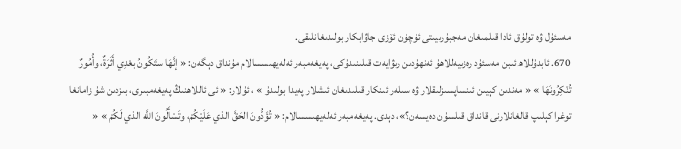مەسئۇل ۋە تولۇق ئادا قىلمىغان مەجبۇرىيىتى ئۈچۈن ئۆزى جاۋابكار بولىدىغانلىقى.
670. ئابدۇللاھ ئىبن مەسئۇد رەزىيەللاھۇ ئەنھۇدىن رىۋايەت قىلىنىدۇكى، پەيغەمبەر ئەلەيھىسسالام مۇنداق دېگەن: « إنَّهَا ستَكُونُ بعْدِي أَثَرَةٌ، وأُمُورٌ تُنْكِرُونَهَا » « مەندىن كېيىن ئىنساپسىزلىقلار ۋە سىلەر ئىنكار قىلىدىغان ئىشلار پەيدا بولىدۇ » ، ئۇلار: « ئى ئاللاھنىڭ پەيغەمبىرى، بىزدىن شۇ زامانغا توغرا كېلىپ قالغانلارنى قانداق قىلسۇن دەيسەن؟»، دېدى. پەيغەمبەر ئەلەيھىسسالام: « تُؤَدُّونَ الحَقَّ الذي عَلَيْكُمْ، وتَسْأَلُونَ اللَّه الذي لَكُمْ » «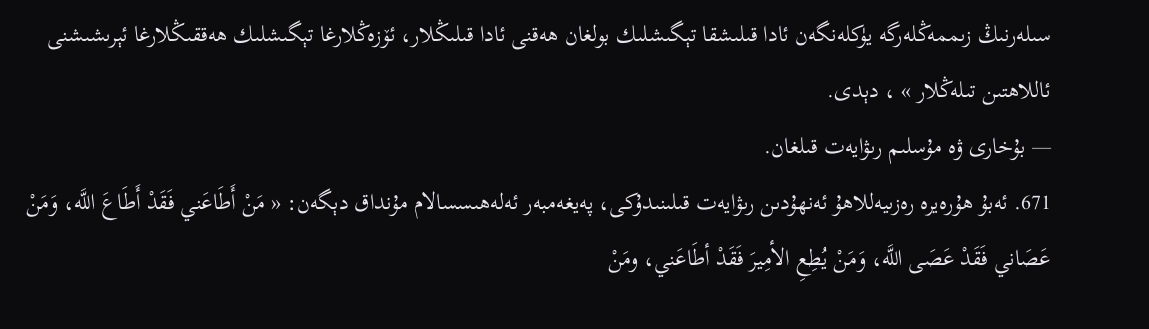سىلەرنىڭ زىممەڭلەرگە يۈكلەنگەن ئادا قىلىشقا تېگىشلىك بولغان ھەقنى ئادا قىلىڭلار، ئۆزەڭلارغا تېگىشلىك ھەققىڭلارغا ئېرىشىشنى ئاللاھتىن تىلەڭلار » ، دېدى.
― بۇخارى ۋە مۇسلىم رىۋايەت قىلغان.
671. ئەبۇ ھۇرەيرە رەزىيەللاھۇ ئەنھۇدىن رىۋايەت قىلىنىدۇكى، پەيغەمبەر ئەلەھىسسالام مۇنداق دېگەن: « مَنْ أَطَاعَني فَقَدْ أَطَاعَ اللَّه، وَمَنْ عَصَاني فَقَدْ عَصَى اللَّه، وَمَنْ يُطِعِ الأمِيرَ فَقَدْ أطَاعَني، ومَنْ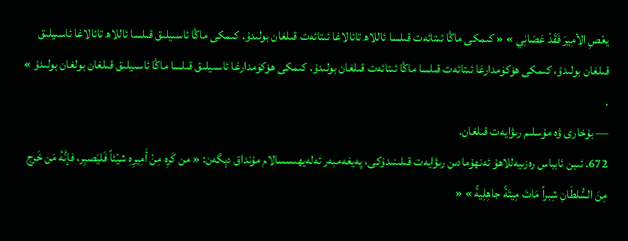يعْصِ الأمِيرَ فَقَدْ عَصَانِي » « كىمكى ماڭا ئىتائەت قىلسا ئاللاھ تائالاغا ئىتائەت قىلغان بولىدۇ. كىمكى ماڭا ئاسىيلىق قىلسا ئاللاھ تائالاغا ئاسىيلىق قىلغان بولىدۇ، كىمكى ھۆكۈمدارغا ئىتائەت قىلسا ماڭا ئىتائەت قىلغان بولىدۇ. كىمكى ھۆكۈمدارغا ئاسىيلىق قىلسا ماڭا ئاسىيلىق قىلغان بولغان بولىدۇ » .
― بۇخارى ۋە مۇسلىم رىۋايەت قىلغان.
672. ئىبن ئابباس رەزىيەللاھۇ ئەنھۇمادىن رىۋايەت قىلىنىدۇكى، پەيغەمبەر ئەلەيھىسسالام مۇنداق دېگەن: « من كَرِه مِنْ أَمِيرِهِ شيْئاً فَليَصبِر، فإنَّهُ مَن خَرج مِنَ السُّلطَانِ شِبراً مَاتَ مِيتَةً جاهِلِيةً » «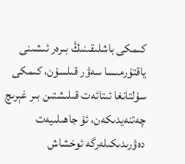كىمكى باشلىقىنىڭ بىرەر ئىشىنى ياقتۇرمىسا سەۋر قىلسۇن، كىمكى سۇلتانغا ئىتائەت قىلىشتىن بىر غېرىچ چەتنەيدىكەن، ئۇ جاھىلىيەت دەۋرىدىكىلەرگە ئوخشاش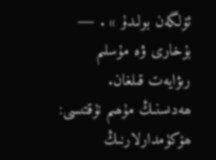ئۆلگەن بولىدۇ » . ― بۇخارى ۋە مۇسلىم رىۋايەت قىلغان.
ھەدىسنىڭ مۇھىم نۇقتىسى: ھۆكۈمدارلارنىڭ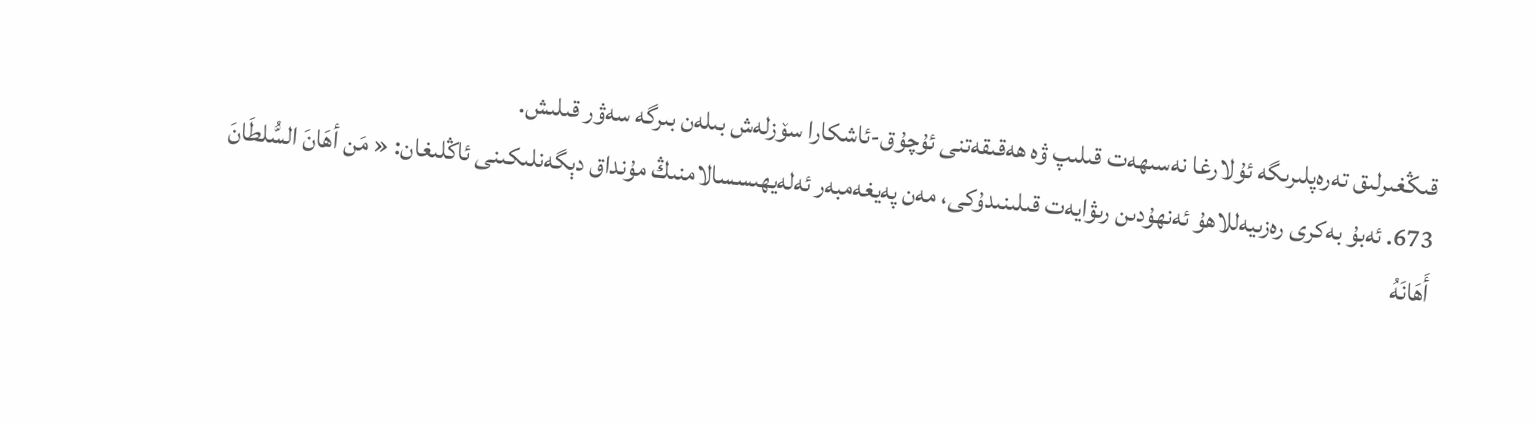قىڭغىرلىق تەرەپلىرىگە ئۇلارغا نەسىھەت قىلىپ ۋە ھەقىقەتنى ئۇچۇق-ئاشكارا سۆزلەش بىلەن بىرگە سەۋر قىلىش.
673. ئەبۇ بەكرى رەزىيەللاھۇ ئەنھۇدىن رىۋايەت قىلىنىدۇكى، مەن پەيغەمبەر ئەلەيھىسسالامنىڭ مۇنداق دېگەنلىكىنى ئاڭلىغان: « مَن أهَانَ السُّلطَانَ أَهَانَهُ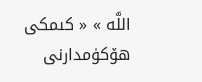اللَّه » « كىمكى ھۆكۈمدارنى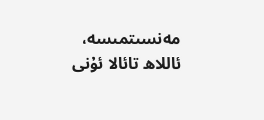مەنسىتمىسە، ئاللاھ تائالا ئۇنى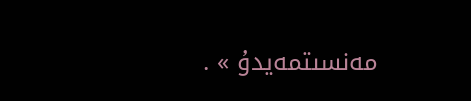مەنسىتمەيدۇ » .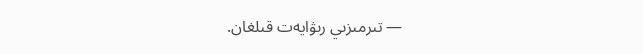― تىرمىزىي رىۋايەت قىلغان.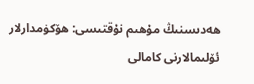ھەدىسنىڭ مۇھىم نۇقتىسى: ھۆكۈمدارلار ئۆلىمالارنى كامالى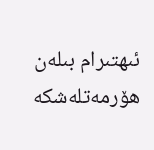ئىھتىرام بىلەن ھۆرمەتلەشكە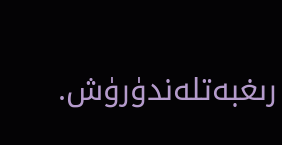رىغبەتلەندۈرۈش.